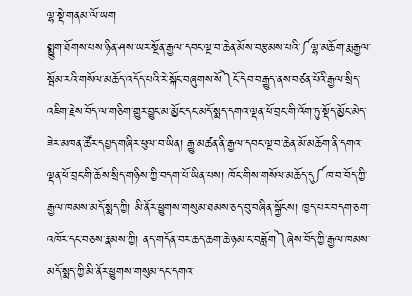ལྷ་སྡེ་གནམ་ལོ་ཡག
སྨྱུག་ཐོགས་པས་ཉིན་ཤས་ཡར་སྔོན་རྒྱལ་དབང་ལྔ་བ་ཆེན་མོས་བརྩམས་པའི་༼ལྷ་མཆོག་རྨ་རྒྱལ་སྦོམ་རའི་གསོལ་མཆོད་འདོད་པའི་རེ་སྐོང་བཞུགས་སོ༽ངོ་དེབ་བརྒྱུད་ནས་བཙན་པོའི་རྒྱལ་སྲིད་འཇིག་རྗེས་བོད་ལ་གཅིག་གྱུར་བྱུང་མ་མྱོང་དང་མདོ་སྨད་དགའ་ལྡན་ཕོ་བྲང་གི་འོག་ཏུ་སྡོད་མྱོང་མེད་ཟེར་མཁན་ཚོར་དཔྱད་གཞིར་ཕུལ་བ་ཡིན། རྒྱུ་མཚན་ནི་རྒྱལ་དབང་ལྔ་བ་ཆེན་མོ་མཆོག་ནི་དགའ་ལྡན་ཕོ་བྲང་གི་ཆོས་སྲིད་གཉིས་ཀྱི་བདག་པོ་ཡིན་པས། ཁོང་གིས་གསོལ་མཆོད་དུ༼ཁ་བ་བོད་ཀྱི་རྒྱལ་ཁམས་མདོ་སྨད་ཀྱི། མི་ནོར་ཕྱུགས་གསུམ་ཐམས་ཅད་བུ་བཞིན་སྐྱོངས། ཁྱད་པར་བདག་ཅག་འཁོར་དང་བཅས་རྣམས་ཀྱི། ནད་གདོན་བར་ཆད་ཆག་ཆེ་ཉམ་ང་བཟློག༽ཞེས་བོད་ཀྱི་རྒྱལ་ཁམས་མདོ་སྨད་ཀྱི་མི་ནོར་ཕྱུགས་གསུམ་དང་དགའ་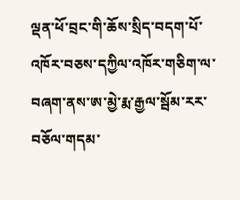ལྡན་ཕོ་བྲང་གི་ཆོས་སྲིད་བདག་པོ་འཁོར་བཅས་དཀྱིལ་འཁོར་གཅིག་ལ་བཞག་ནས་ཨ་མྱེ་རྨ་རྒྱལ་སྦོམ་རར་བཅོལ་གདམ་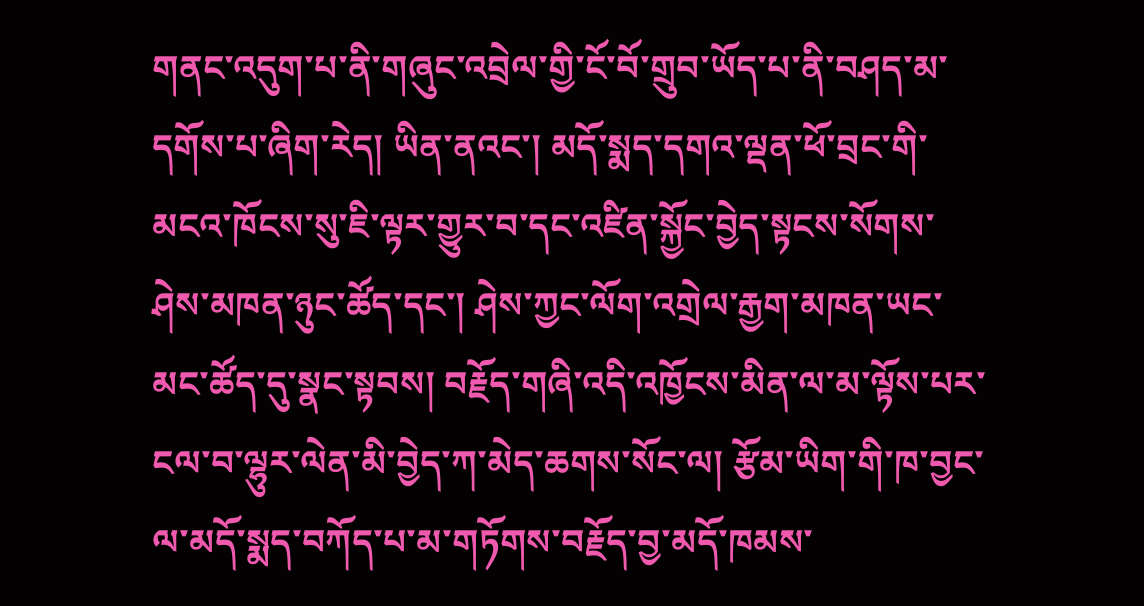གནང་འདུག་པ་ནི་གཞུང་འབྲེལ་གྱི་ངོ་བོ་གྲུབ་ཡོད་པ་ནི་བཤད་མ་དགོས་པ་ཞིག་རེད། ཡིན་ནའང་། མདོ་སྨད་དགའ་ལྡན་ཕོ་བྲང་གི་མངའ་ཁོངས་སུ་ཇི་ལྟར་གྱུར་བ་དང་འཛིན་སྐྱོང་བྱེད་སྟངས་སོགས་ཤེས་མཁན་ཉུང་ཚོད་དང་། ཤེས་ཀྱང་ལོག་འགྲེལ་རྒྱག་མཁན་ཡང་མང་ཚོད་དུ་སྣང་སྟབས། བརྗོད་གཞི་འདི་འཁྱོངས་མིན་ལ་མ་ལྟོས་པར་ངལ་བ་ལྷུར་ལེན་མི་བྱེད་ཀ་མེད་ཆགས་སོང་ལ། རྩོམ་ཡིག་གི་ཁ་བྱང་ལ་མདོ་སྨད་བཀོད་པ་མ་གཏོགས་བརྗོད་བྱ་མདོ་ཁམས་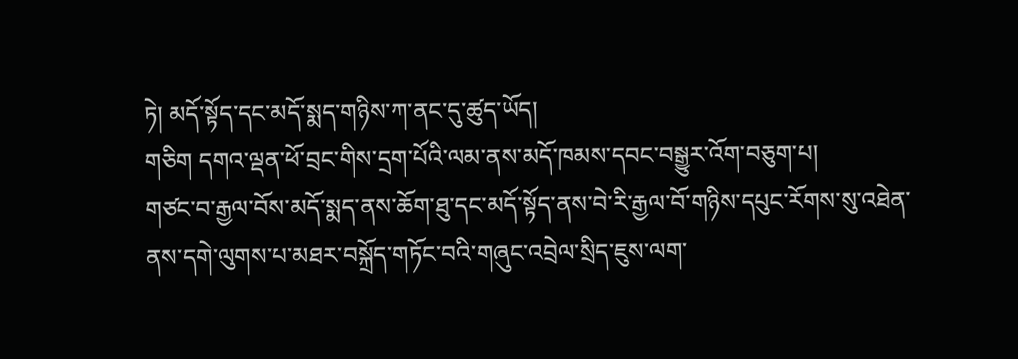ཏེ། མདོ་སྟོད་དང་མདོ་སྨད་གཉིས་ཀ་ནང་དུ་ཚུད་ཡོད།
གཅིག དགའ་ལྡན་ཕོ་བྲང་གིས་དྲག་པོའི་ལམ་ནས་མདོ་ཁམས་དབང་བསྒྱུར་འོག་བཅུག་པ།
གཙང་བ་རྒྱལ་བོས་མདོ་སྨད་ནས་ཆོག་ཐུ་དང་མདོ་སྟོད་ནས་བེ་རི་རྒྱལ་བོ་གཉིས་དཔུང་རོགས་སུ་འཐེན་ནས་དགེ་ལུགས་པ་མཐར་བསྐྲོད་གཏོང་བའི་གཞུང་འབྲེལ་སྲིད་ཇུས་ལག་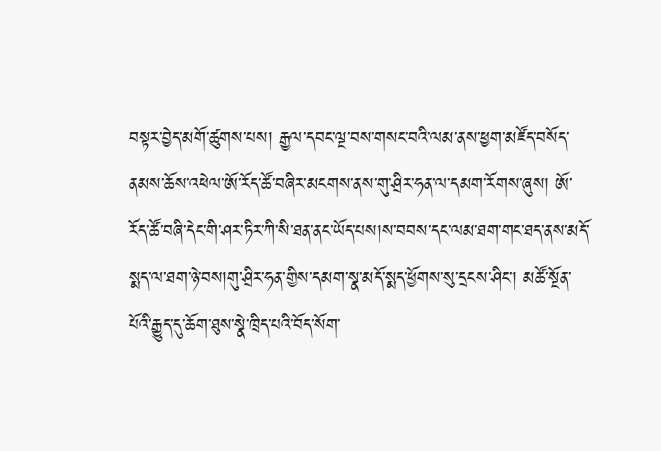བསྟར་བྱེད་མགོ་ཚུགས་པས། རྒྱལ་དབང་ལྔ་བས་གསང་བའི་ལམ་ནས་ཕྱག་མཛོད་བསོད་ནམས་ཆོས་འཕེལ་ཨོ་རོད་ཚོ་བཞིར་མངགས་ནས་གུ་ཤྲིར་ཧན་ལ་དམག་རོགས་ཞུས། ཨོ་རོད་ཚོ་བཞི་དེང་གི་ཤར་ཏིར་ཀི་སི་ཐན་ནང་ཡོད་པས།ས་བབས་དང་ལམ་ཐག་གང་ཐད་ནས་མདོ་སྨད་ལ་ཐག་ཉེ་བས།གུ་ཤྲིར་ཧན་གྱིས་དམག་སྣ་མདོ་སྨད་ཕྱོགས་སུ་དྲངས་ཤིང་། མཚོ་སྔོན་པོའི་རྒྱུད་དུ་ཆོག་ཐུས་སྣེ་ཁྲིད་པའི་བོད་སོག་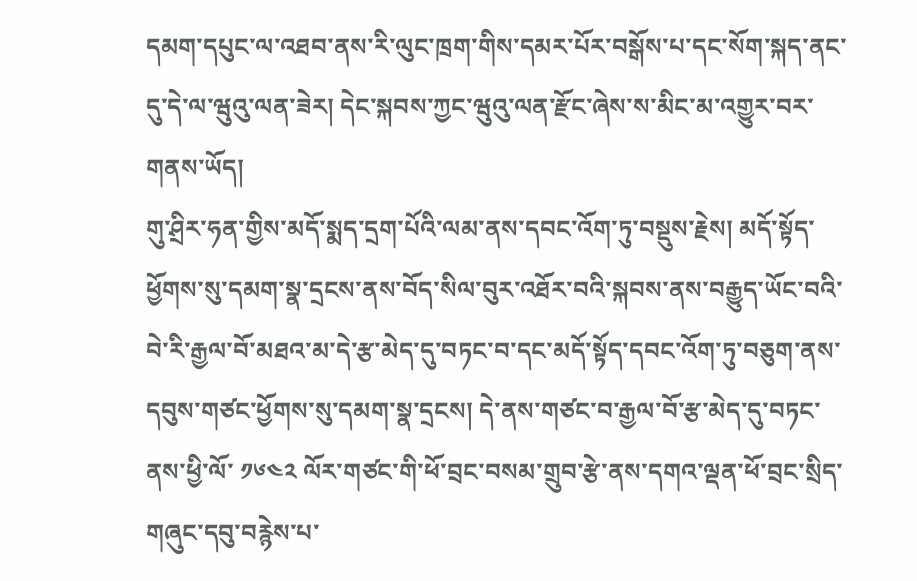དམག་དཔུང་ལ་འཐབ་ནས་རི་ལུང་ཁྲག་གིས་དམར་པོར་བསྒོས་པ་དང་སོག་སྐད་ནང་དུ་དེ་ལ་ཝུའུ་ལན་ཟེར། དེང་སྐབས་ཀྱང་ཝུའུ་ལན་རྫོང་ཞེས་ས་མིང་མ་འགྱུར་བར་གནས་ཡོད།
གུ་ཤྲིར་ཧན་གྱིས་མདོ་སྨད་དྲག་པོའི་ལམ་ནས་དབང་འོག་ཏུ་བསྡུས་རྗེས། མདོ་སྟོད་ཕྱོགས་སུ་དམག་སྣ་དྲངས་ནས་བོད་སིལ་བུར་འཐོར་བའི་སྐབས་ནས་བརྒྱུད་ཡོང་བའི་བེ་རི་རྒྱལ་བོ་མཐའ་མ་དེ་རྩ་མེད་དུ་བཏང་བ་དང་མདོ་སྟོད་དབང་འོག་ཏུ་བཅུག་ནས་དབུས་གཙང་ཕྱོགས་སུ་དམག་སྣ་དྲངས། དེ་ནས་གཙང་བ་རྒྱལ་བོ་རྩ་མེད་དུ་བཏང་ནས་ཕྱི་ལོ་ ༡༦༤༢ ལོར་གཙང་གི་ཕོ་བྲང་བསམ་གྲུབ་རྩེ་ནས་དགའ་ལྡན་ཕོ་བྲང་སྲིད་གཞུང་དབུ་བརྙེས་པ་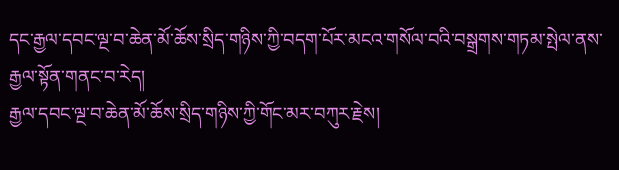དང་རྒྱལ་དབང་ལྔ་བ་ཆེན་མོ་ཆོས་སྲིད་གཉིས་ཀྱི་བདག་པོར་མངའ་གསོལ་བའི་བསྒྲགས་གཏམ་སྤེལ་ནས་རྒྱལ་སྟོན་གནང་བ་རེད།
རྒྱལ་དབང་ལྔ་བ་ཆེན་མོ་ཆོས་སྲིད་གཉིས་ཀྱི་གོང་མར་བཀུར་རྗེས།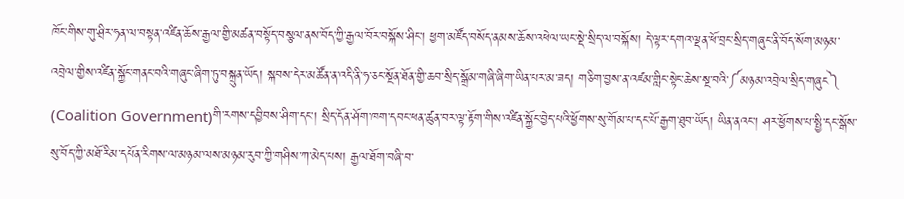ཁོང་གིས་གུ་ཤྲིར་ཧན་ལ་བསྟན་འཛིན་ཆོས་རྒྱལ་གྱི་མཚན་བསྟོད་བསྩལ་ནས་བོད་ཀྱི་རྒྱལ་བོར་བསྐོས་ཤིང་། ཕྱག་མཛོད་བསོད་ནམས་ཆོས་འཕེལ་ཡང་སྡེ་སྲིད་ལ་བསྐོས། དེ་ལྟར་དགའ་ལྡན་ཕོ་བྲང་སྲིད་གཞུང་ནི་བོད་སོག་མཉམ་འབྲེལ་གྱིས་འཛིན་སྐྱོང་གནང་བའི་གཞུང་ཞིག་ཏུ་བསྐྲུན་ཡོད། སྐབས་དེར་མཚོན་ན་འདི་ནི་ཧ་ཅང་སྔོན་ཐོན་གྱི་ཆབ་སྲིད་སྒྲོམ་གཞི་ཞིག་ཡིན་པར་མ་ཟད། གཅིག་བྱས་ན་འཛམ་གླིང་སྟེང་ཆེས་སྔ་བའི་༼མཉམ་འབྲེལ་སྲིད་གཞུང༽ (Coalition Government)གི་རགས་དབྱིབས་ཤིག་དང་། སྲིད་དོན་ཤོག་ཁག་དབང་ཕན་ཚུན་བར་ལྟ་རྟོག་གིས་འཛིན་སྐྱོང་བྱེད་པའི་ཕྱོགས་སུ་གོམ་པ་དང་པོ་རྒྱག་ཐུབ་ཡོད། ཡིན་ནའང་། ཤར་ཕྱོགས་པ་སྤྱི་དང་སྒོས་སུ་བོད་ཀྱི་མཐོ་རིམ་དཔོན་རིགས་ལ་མཉམ་ལས་མཉམ་རུབ་ཀྱི་གཤིས་ཀ་མེད་པས། རྒྱལ་ཐོག་བཞི་བ་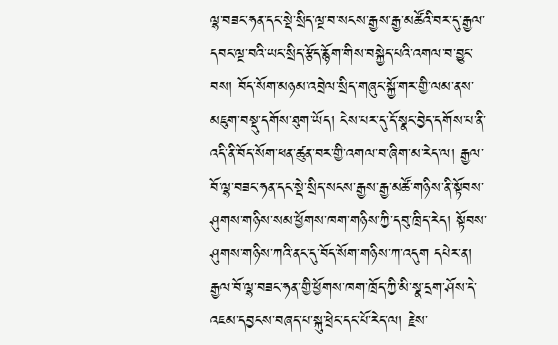ལྷ་བཟང་ཧན་དང་སྡེ་སྲིད་ལྔ་བ་སངས་རྒྱས་རྒྱ་མཚོའི་བར་དུ་རྒྱལ་དབང་ལྔ་བའི་ཡང་སྲིད་རྩོད་རྙོག་གིས་བསྐྱེད་པའི་འགལ་བ་བྱུང་བས། བོད་སོག་མཉམ་འབྲེལ་སྲིད་གཞུང་སྐྱོ་གར་གྱི་ལམ་ནས་མཇུག་བསྡུ་དགོས་ཐུག་ཡོད། ངེས་པར་དུ་དོ་སྣང་བྱེད་དགོས་པ་ནི་འདི་ནི་བོད་སོག་ཕན་ཚུན་བར་གྱི་འགལ་བ་ཞིག་མ་རེད་ལ། རྒྱལ་བོ་ལྷ་བཟང་ཧན་དང་སྡེ་སྲིད་སངས་རྒྱས་རྒྱ་མཚོ་གཉིས་ནི་སྟོབས་ཤུགས་གཉིས་སམ་ཕྱོགས་ཁག་གཉིས་ཀྱི་དབུ་ཁྲིད་རེད། སྟོབས་ཤུགས་གཉིས་ཀའི་ནང་དུ་བོད་སོག་གཉིས་ཀ་འདུག དཔེར་ན། རྒྱལ་བོ་ལྷ་བཟང་ཧན་གྱི་ཕྱོགས་ཁག་ཁྲོད་ཀྱི་མི་སྣ་དྲག་ཤོས་དེ་འཇམ་དབྱངས་བཞད་པ་སྐུ་ཕྲེང་དང་པོ་རེད་ལ། རྗེས་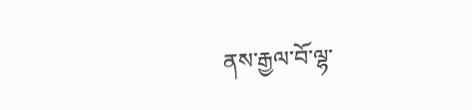ནས་རྒྱལ་བོ་ལྷ་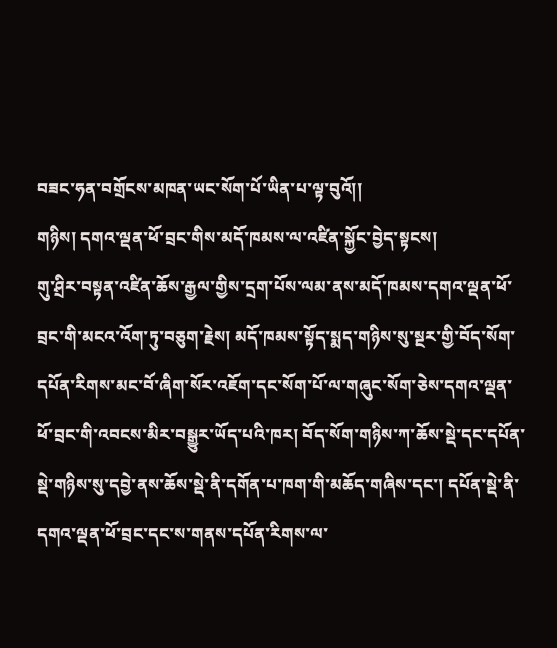བཟང་ཧན་བགྲོངས་མཁན་ཡང་སོག་པོ་ཡིན་པ་ལྟ་བུའོ།།
གཉིས། དགའ་ལྡན་ཕོ་བྲང་གིས་མདོ་ཁམས་ལ་འཛིན་སྐྱོང་བྱེད་སྟངས།
གུ་ཤྲིར་བསྟན་འཛིན་ཆོས་རྒྱལ་གྱིས་དྲག་པོས་ལམ་ནས་མདོ་ཁམས་དགའ་ལྡན་ཕོ་བྲང་གི་མངའ་འོག་ཏུ་བཅུག་རྗེས། མདོ་ཁམས་སྟོད་སྨད་གཉིས་སུ་སྔར་གྱི་བོད་སོག་དཔོན་རིགས་མང་བོ་ཞིག་སོར་འཇོག་དང་སོག་པོ་ལ་གཞུང་སོག་ཅེས་དགའ་ལྡན་ཕོ་བྲང་གི་འབངས་མིར་བསྒྱུར་ཡོད་པའི་ཁར། བོད་སོག་གཉིས་ཀ་ཆོས་སྡེ་དང་དཔོན་སྡེ་གཉིས་སུ་དབྱེ་ནས་ཆོས་སྡེ་ནི་དགོན་པ་ཁག་གི་མཆོད་གཞིས་དང་། དཔོན་སྡེ་ནི་དགའ་ལྡན་ཕོ་བྲང་དང་ས་གནས་དཔོན་རིགས་ལ་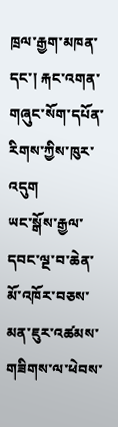ཁྲལ་རྒྱག་མཁན་དང་། རྐང་འགན་གཞུང་སོག་དཔོན་རིགས་ཀྱིས་ཁུར་འདུག
ཡང་སྒོས་རྒྱལ་དབང་ལྔ་བ་ཆེན་མོ་འཁོར་བཅས་མན་ཇུར་འཚམས་གཟིགས་ལ་ཕེབས་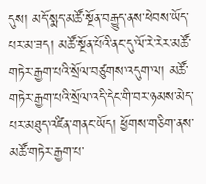དུས། མདོ་སྨད་མཚོ་སྔོན་བརྒྱུད་ནས་ཕེབས་ཡོད་པར་མ་ཟད། མཚོ་སྔོན་པོའི་ནང་དུ་ལོ་རེ་རེར་མཚོ་གཏེར་རྒྱག་པའི་སྲོལ་བཙུགས་འདུག་ལ། མཚོ་གཏེར་རྒྱག་པའི་སྲོལ་འདི་དེང་གི་བར་ཉམས་མེད་པར་མཐུད་འཛིན་གནང་ཡོད། ཕྱོགས་གཅིག་ནས་མཚོ་གཏེར་རྒྱག་པ་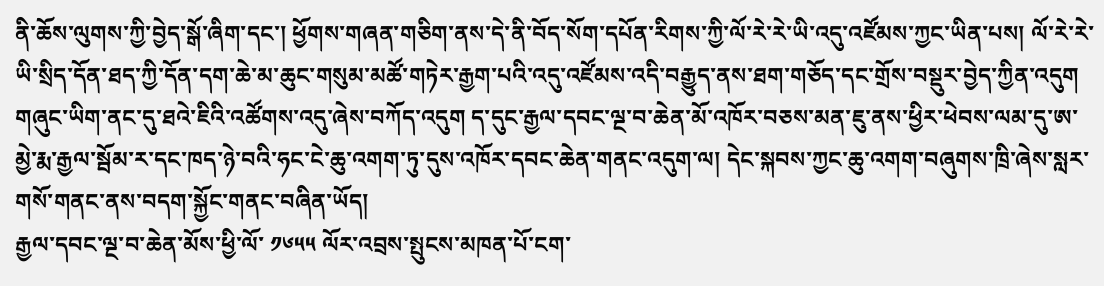ནི་ཆོས་ལུགས་ཀྱི་བྱེད་སྒོ་ཞིག་དང་། ཕྱོགས་གཞན་གཅིག་ནས་དེ་ནི་བོད་སོག་དཔོན་རིགས་ཀྱི་ལོ་རེ་རེ་ཡི་འདུ་འཛོམས་ཀྱང་ཡིན་པས། ལོ་རེ་རེ་ཡི་སྲིད་དོན་ཐད་ཀྱི་དོན་དག་ཆེ་མ་ཆུང་གསུམ་མཚོ་གཏེར་རྒྱག་པའི་འདུ་འཛོམས་འདི་བརྒྱུད་ནས་ཐག་གཅོད་དང་གྲོས་བསྡུར་བྱེད་ཀྱིན་འདུག གཞུང་ཡིག་ནང་དུ་ཐའེ་ཇིའི་འཚོགས་འདུ་ཞེས་བཀོད་འདུག ད་དུང་རྒྱལ་དབང་ལྔ་བ་ཆེན་མོ་འཁོར་བཅས་མན་ཇུ་ནས་ཕྱིར་ཕེབས་ལམ་དུ་ཨ་མྱེ་རྨ་རྒྱལ་སྦོམ་ར་དང་ཁད་ཉེ་བའི་ཧང་ངེ་ཆུ་འགག་ཏུ་དུས་འཁོར་དབང་ཆེན་གནང་འདུག་ལ། དེང་སྐབས་ཀྱང་ཆུ་འགག་བཞུགས་ཁྲི་ཞེས་སླར་གསོ་གནང་ནས་བདག་སྐྱོང་གནང་བཞིན་ཡོད།
རྒྱལ་དབང་ལྔ་བ་ཆེན་མོས་ཕྱི་ལོ་ ༡༦༥༥ ལོར་འབྲས་སྤུངས་མཁན་པོ་ངག་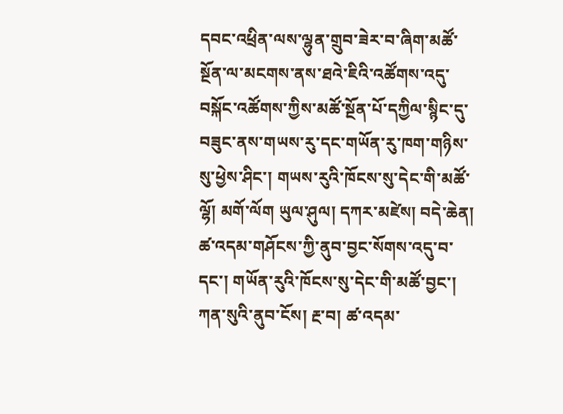དབང་འཕྲིན་ལས་ལྷུན་གྲུབ་ཟེར་བ་ཞིག་མཚོ་སྔོན་ལ་མངགས་ནས་ཐའེ་ཇིའི་འཚོགས་འདུ་བསྐོང་འཚོགས་ཀྱིས་མཚོ་སྔོན་པོ་དཀྱིལ་སྙིང་དུ་བཟུང་ནས་གཡས་རུ་དང་གཡོན་རུ་ཁག་གཉིས་སུ་ཕྱེས་ཤིང་། གཡས་རུའི་ཁོངས་སུ་དེང་གི་མཚོ་ལྷོ། མགོ་ལོག ཡུལ་ཤུལ། དཀར་མཛེས། བདེ་ཆེན། ཚ་འདམ་གཤོངས་ཀྱི་ནུབ་བྱང་སོགས་འདུ་བ་དང་། གཡོན་རུའི་ཁོངས་སུ་དེང་གི་མཚོ་བྱང་། ཀན་སུའི་ནུབ་ངོས། རྔ་བ། ཚ་འདམ་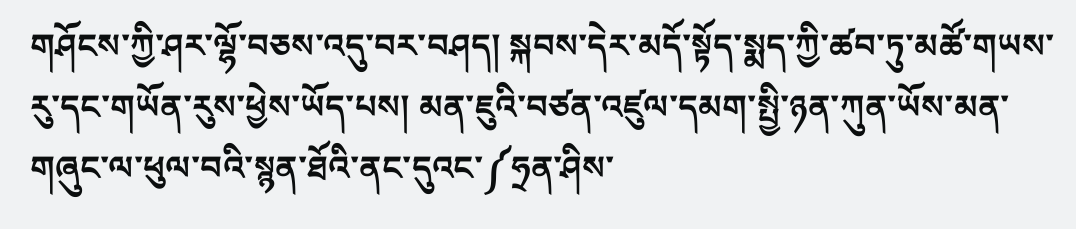གཤོངས་ཀྱི་ཤར་ལྷོ་བཅས་འདུ་བར་བཤད། སྐབས་དེར་མདོ་སྟོད་སྨད་ཀྱི་ཚབ་ཏུ་མཚོ་གཡས་རུ་དང་གཡོན་རུས་ཕྱེས་ཡོད་པས། མན་ཇུའི་བཙན་འཛུལ་དམག་སྤྱི་ཉན་ཀུན་ཡོས་མན་གཞུང་ལ་ཕུལ་བའི་སྙན་ཐོའི་ནང་དུའང་༼ཧྲན་ཤིས་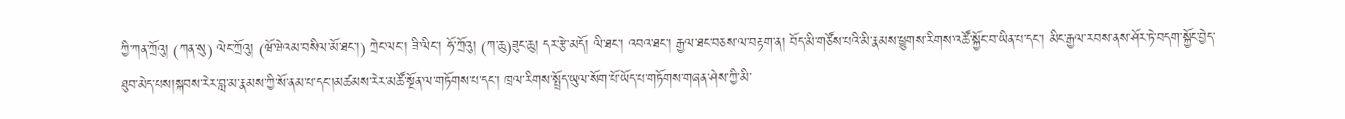ཀྱི་ཀན་ཀྲོའུ། (ཀན་སུ) ལེང་ཀྲོའུ། (ཝོ་ཝེའམ་བསིལ་མོ་ཐང་།) ཀྲེང་ལང་། ཟི་ལིང་། ཧོ་ཀྲོའུ། (ཀ་ཆུ)ཟུང་ཆུ། དར་རྩེ་མདོ། ལི་ཐང་། འབའ་ཐང་། རྒྱལ་ཐང་བཅས་ལ་བརྟག་ན། བོད་མི་གཙོས་པའི་མི་རྣམས་ཕྱུགས་རིགས་འཚོ་སྐྱོང་བ་ཡིན་པ་དང་། མིང་རྒྱལ་རབས་ནས་ཤོར་ཏེ་བདག་སྐྱོང་བྱེད་ཐུབ་མེད་པས།སྐབས་རེར་བླ་མ་རྣམས་ཀྱི་སོ་ནམ་པ་དང་།མཚམས་རེར་མཚོ་སྔོན་ལ་གཏོགས་པ་དང་། ཁྲལ་རིགས་སྤྲོད་ཡུལ་སོག་པོ་ཡོད་པ་གཏོགས་གཞན་ཤེས་ཀྱི་མི་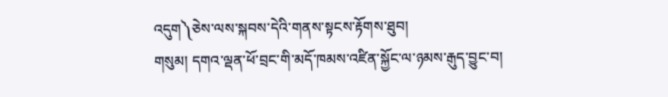འདུག༽ཅེས་ལས་སྐབས་དེའི་གནས་སྟངས་རྟོགས་ཐུབ།
གསུམ། དགའ་ལྡན་ཕོ་བྲང་གི་མདོ་ཁམས་འཛིན་སྐྱོང་ལ་ཉམས་རྒུད་བྱུང་བ།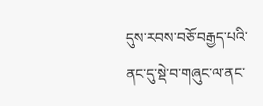དུས་རབས་བཅོ་བརྒྱད་པའི་ནང་དུ་སྡེ་བ་གཞུང་ལ་ནང་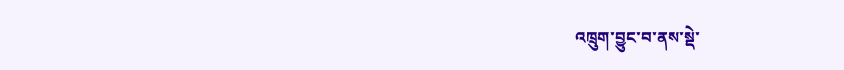འཁྲུག་བྱུང་བ་ནས་སྡེ་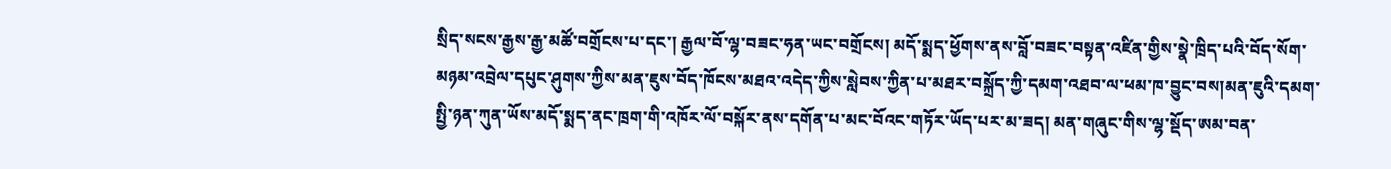སྲིད་སངས་རྒྱས་རྒྱ་མཚོ་བགྲོངས་པ་དང་། རྒྱལ་བོ་ལྷ་བཟང་ཧན་ཡང་བགྲོངས། མདོ་སྨད་ཕྱོགས་ནས་བློ་བཟང་བསྟན་འཛིན་གྱིས་སྣེ་ཁྲིད་པའི་བོད་སོག་མཉམ་འབྲེལ་དཔུང་ཤུགས་ཀྱིས་མན་ཇུས་བོད་ཁོངས་མཐའ་འདེད་ཀྱིས་སླེབས་ཀྱིན་པ་མཐར་བསྐྲོད་ཀྱི་དམག་འཐབ་ལ་ཕམ་ཁ་བྱུང་བས།མན་ཇུའི་དམག་སྤྱི་ཉན་ཀུན་ཡོས་མདོ་སྨད་ནང་ཁྲག་གི་འཁོར་ལོ་བསྐོར་ནས་དགོན་པ་མང་བོའང་གཏོར་ཡོད་པར་མ་ཟད། མན་གཞུང་གིས་ལྷ་སྡོད་ཨམ་བན་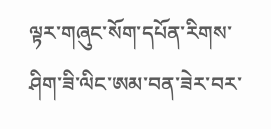ལྟར་གཞུང་སོག་དཔོན་རིགས་ཤིག་ཟི་ལིང་ཨམ་བན་ཟེར་བར་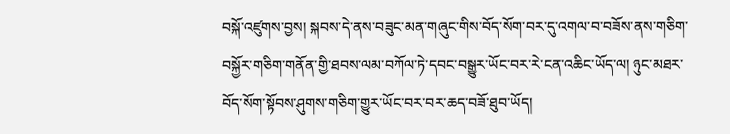བསྐོ་འཛུགས་བྱས། སྐབས་དེ་ནས་བཟུང་མན་གཞུང་གིས་བོད་སོག་བར་དུ་འགལ་བ་བཟོས་ནས་གཅིག་བསྐྱོར་གཅིག་གནོན་གྱི་ཐབས་ལམ་བཀོལ་ཏེ་དབང་བསྒྱུར་ཡོང་བར་རེ་ངན་འཆིང་ཡོད་ལ། ཉུང་མཐར་བོད་སོག་སྟོབས་ཤུགས་གཅིག་གྱུར་ཡོང་བར་བར་ཆད་བཟོ་ཐུབ་ཡོད།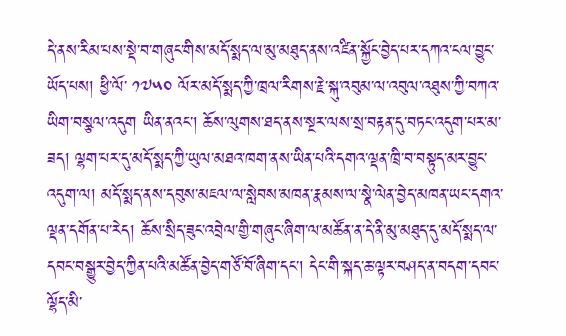དེ་ནས་རིམ་པས་སྡེ་བ་གཞུང་གིས་མདོ་སྨད་ལ་མུ་མཐུད་ནས་འཛིན་སྐྱོང་བྱེད་པར་དཀའ་ངལ་བྱུང་ཡོད་པས། ཕྱི་ལོ་ ༡༧༥༠ ལོར་མདོ་སྨད་ཀྱི་ཁྲལ་རིགས་རྗེ་སྐུ་འབུམ་ལ་འབུལ་འཐུས་ཀྱི་བཀའ་ཡིག་བསྩལ་འདུག ཡིན་ནའང་། ཆོས་ལུགས་ཐད་ནས་སྔར་ལས་སྲ་བརྟན་དུ་བཏང་འདུག་པར་མ་ཟད། ལྷག་པར་དུ་མདོ་སྨད་ཀྱི་ཡུལ་མཐའ་ཁག་ནས་ཡིན་པའི་དགའ་ལྡན་ཁྲི་བ་བསྟུད་མར་བྱུང་འདུག་ལ། མདོ་སྨད་ནས་དབུས་མཇལ་ལ་སླེབས་མཁན་རྣམས་ལ་སྣེ་ལེན་བྱེད་མཁན་ཡང་དགའ་ལྡན་དགོན་པ་རེད། ཆོས་སྲིད་ཟུང་འབྲེལ་གྱི་གཞུང་ཞིག་ལ་མཚོན་ན་དེ་ནི་མུ་མཐུད་དུ་མདོ་སྨད་ལ་དབང་བསྒྱུར་བྱེད་ཀྱིན་པའི་མཚོན་བྱེད་གཙོ་བོ་ཞིག་དང་། དེང་གི་སྐད་ཆ་ལྟར་བཤད་ན་བདག་དབང་ལྷོད་མི་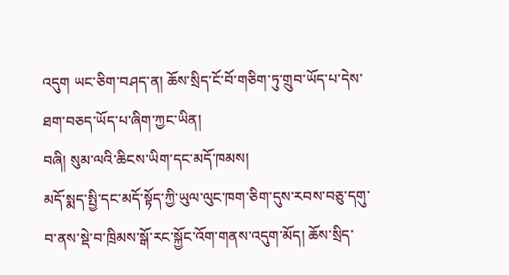འདུག ཡང་ཅིག་བཤད་ན། ཆོས་སྲིད་ངོ་བོ་གཅིག་ཏུ་གྲུབ་ཡོད་པ་དེས་ཐག་བཅད་ཡོད་པ་ཞིག་ཀྱང་ཡིན།
བཞི། སུམ་ལའི་ཆིངས་ཡིག་དང་མདོ་ཁམས།
མདོ་སྨད་སྤྱི་དང་མདོ་སྟོད་ཀྱི་ཡུལ་ལུང་ཁག་ཅིག་དུས་རབས་བཅུ་དགུ་བ་ནས་སྡེ་བ་ཁྲིམས་སྒོ་རང་སྐྱོང་འོག་གནས་འདུག་མོད། ཆོས་སྲིད་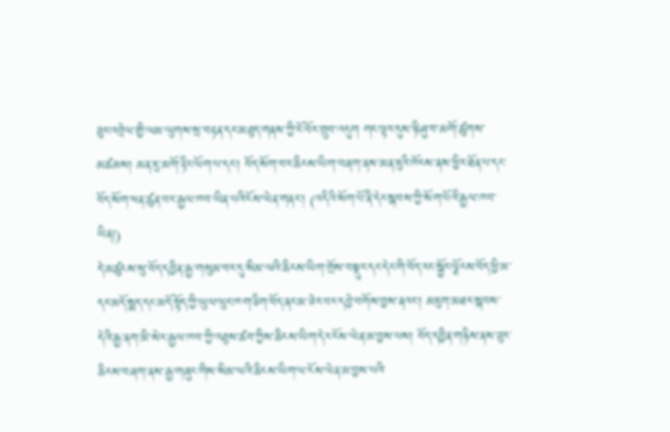ཟུང་འབྲེལ་གྱི་ལམ་ལུགས་སྲ་བརྟན་དང་མཐུད་གནས་ཀྱི་ངོ་བོར་གྲུབ་འདུག གང་ལྟར་དུས་ཉི་ཤུ་བ་མགོ་ཚུགས་མཚམས། མན་ཇུ་མགོ་རྟིང་ལོག་པ་དང་། བོད་སོག་བར་ཆིངས་ཡིག་བཞག་ནས་མན་ཇུའི་ཁོངས་ནས་ཕྱིར་ཐོན་པ་དང་བོད་སོག་ཕན་ཚུན་བར་རྒྱལ་ཁབ་ཡིན་པའི་ངོས་ལེན་གནང་། (འདིའི་སོག་པོ་ནི་དེང་སྐབས་ཀྱི་སོག་པོའི་རྒྱལ་ཁབ་ཡིན།)
དེ་མཚུངས་སུ་བོད་དབྱིན་རྒྱ་གསུམ་བར་དུ་སིམ་ལའི་ཆིངས་ཡིག་གྲོས་བསྡུར་དང་དེང་གི་བོད་རང་སྐྱོང་ལྗོངས་བོད་ཕྱི་མ་དང་མདོ་སྨད་དང་མདོ་སྟོད་ཀྱི་ཡུལ་ལུང་ཁག་ཅིག་བོད་ནང་མ་ཟེར་བར་དབྱེ་བགོས་བྱས་ནའང་། མཇུག་མཐར་སྐབས་དེའི་རྒྱ་ནག་མི་སེར་རྒྱལ་ཁབ་ཀྱི་འཐུས་ཚབ་ཀྱིས་ཆིངས་ཡིག་དེར་ངོས་ལེན་མ་བྱས་པས། བོད་དབྱིན་གཉིས་ནས་ཟུར་ཆིངས་བཞག་ནས་རྒྱ་གཞུང་གིས་སིམ་ལའི་ཆིངས་ཡིག་ལ་ངོས་ལེན་མ་བྱས་པའི་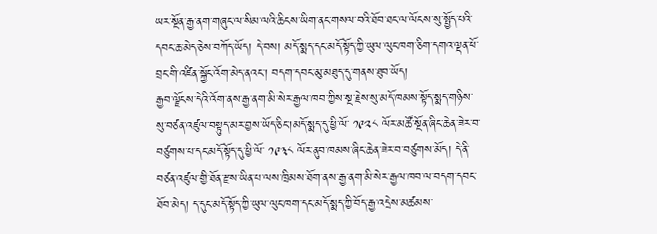ཡར་སྔོན་རྒྱ་ནག་གཞུང་ལ་སིམ་ལའི་ཆིངས་ཡིག་ནང་གསལ་བའི་ཐོབ་ཐང་ལ་ལོངས་སུ་སྤྱོད་པའི་དབང་ཆ་མེད་ཅེས་བཀོད་ཡོད། དེ་བས། མདོ་སྨད་དང་མདོ་སྟོད་ཀྱི་ཡུལ་ལུང་ཁག་ཅིག་དགའ་ལྡན་ཕོ་བྲང་གི་འཛིན་སྐྱོང་འོག་མེད་ནའང་། བདག་དབང་མུ་མཐུད་དུ་གནས་ཐུབ་ཡོད།
རྒྱབ་ལྗོངས་དེའི་འོག་ནས་རྒྱ་ནག་མི་སེར་རྒྱལ་ཁབ་ཀྱིས་སྔ་རྗེས་སུ་མདོ་ཁམས་སྟོད་སྨད་གཉིས་སུ་བཙན་འཛུལ་བསྟུད་མར་བྱས་ཡོད་ཅིང་།མདོ་སྨད་དུ་ཕྱི་ལོ་ ༡༩༢༨ ལོར་མཚོ་སྔོན་ཞིང་ཆེན་ཟེར་བ་བཙུགས་པ་དང་མདོ་སྟོད་དུ་ཕྱི་ལོ་ ༡༩༣༨ ལོར་ནུབ་ཁམས་ཞིང་ཆེན་ཟེར་བ་བཙུགས་མོད། དེ་ནི་བཙན་འཛུལ་གྱི་ཐོན་རྫས་ཡིན་པ་ལས་ཁྲིམས་ཐོག་ནས་རྒྱ་ནག་མི་སེར་རྒྱལ་ཁབ་ལ་བདག་དབང་ཐོབ་མེད། ད་དུང་མདོ་སྟོད་ཀྱི་ཡུལ་ལུང་ཁག་དང་མདོ་སྨད་ཀྱི་བོད་རྒྱ་འདྲེས་མཚམས་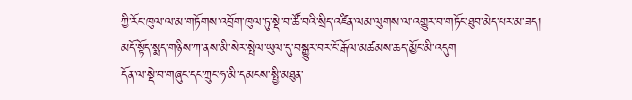ཀྱི་རོང་ཁུལ་ལ་མ་གཏོགས་འབྲོག་ཁུལ་ཏུ་སྡེ་བ་ཚོ་བའི་སྲིད་འཛིན་ལམ་ལུགས་ལ་འགྱུར་བ་གཏོང་ཐུབ་མེད་པར་མ་ཟད། མདོ་སྟོད་སྨད་གཉིས་ཀ་ནས་མི་སེར་སྤེལ་ཡུལ་དུ་བསྒྱུར་བར་ངོ་རྒོལ་མཚམས་ཆད་མྱོང་མི་འདུག
དོན་ལ་སྡེ་བ་གཞུང་དང་ཀྲུང་ཧ་མི་དམངས་སྤྱི་མཐུན་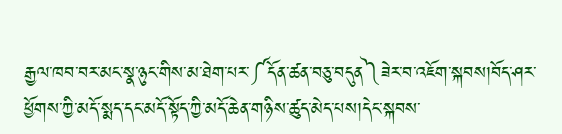རྒྱལ་ཁབ་བར་མང་སྣ་ཉུང་གིས་མ་ཐེག་པར་༼དོན་ཚན་བཅུ་བདུན༽ཟེར་བ་འཇོག་སྐབས།བོད་ཤར་ཕྱོགས་ཀྱི་མདོ་སྨད་དང་མདོ་སྟོད་ཀྱི་མདོ་ཆེན་གཉིས་ཚུད་མེད་པས།དེང་སྐབས་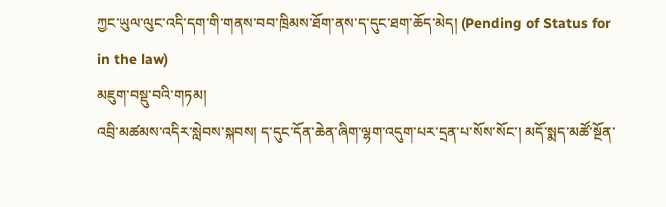ཀྱང་ཡུལ་ལུང་འདི་དག་གི་གནས་བབ་ཁྲིམས་ཐོག་ནས་ད་དུང་ཐག་ཆོད་མེད། (Pending of Status for in the law)
མཇུག་བསྡུ་བའི་གཏམ།
འབྲི་མཚམས་འདིར་སླེབས་སྐབས། ད་དུང་དོན་ཆེན་ཞིག་ལྷག་འདུག་པར་དྲན་པ་སོས་སོང་། མདོ་སྨད་མཚོ་སྔོན་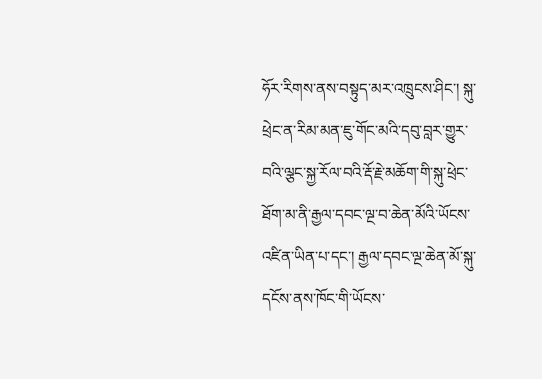ཧོར་རིགས་ནས་བསྟུད་མར་འཁྲུངས་ཤིང་། སྐུ་ཕྲེང་ན་རིམ་མན་ཇུ་གོང་མའི་དབུ་བླར་གྱུར་བའི་ལྕང་སྐྱ་རོལ་བའི་རྡོ་རྗེ་མཆོག་གི་སྐུ་ཕྲེང་ཐོག་མ་ནི་རྒྱལ་དབང་ལྔ་བ་ཆེན་མོའི་ཡོངས་འཛིན་ཡིན་པ་དང་། རྒྱལ་དབང་ལྔ་ཆེན་མོ་སྐུ་དངོས་ནས་ཁོང་གི་ཡོངས་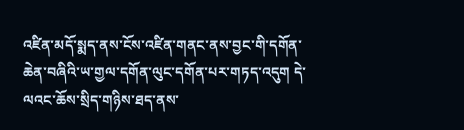འཛིན་མདོ་སྨད་ནས་ངོས་འཛིན་གནང་ནས་བྱང་གི་དགོན་ཆེན་བཞིའི་ཡ་གྱལ་དགོན་ལུང་དགོན་པར་གཏད་འདུག དེ་ལའང་ཆོས་སྲིད་གཉིས་ཐད་ནས་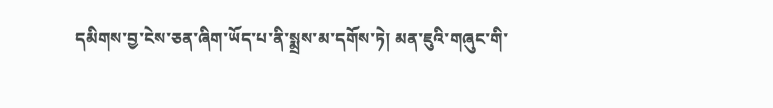དམིགས་བྱ་ངེས་ཅན་ཞིག་ཡོད་པ་ནི་སྨྲས་མ་དགོས་ཏེ། མན་ཇུའི་གཞུང་གི་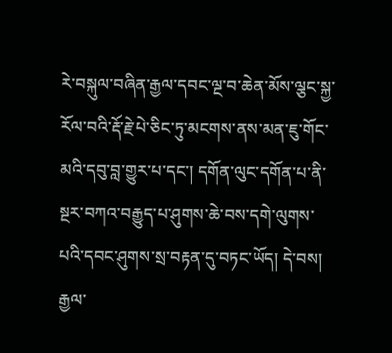རེ་བསྐུལ་བཞིན་རྒྱལ་དབང་ལྔ་བ་ཆེན་མོས་ལྕང་སྐྱ་རོལ་བའི་རྡོ་རྗེ་པེ་ཅིང་ཏུ་མངགས་ནས་མན་ཇུ་གོང་མའི་དབུ་བླ་གྱུར་པ་དང་། དགོན་ལུང་དགོན་པ་ནི་སྔར་བཀའ་བརྒྱུད་པ་ཤུགས་ཆེ་བས་དགེ་ལུགས་པའི་དབང་ཤུགས་སྲ་བརྟན་དུ་བཏང་ཡོད། དེ་བས། རྒྱལ་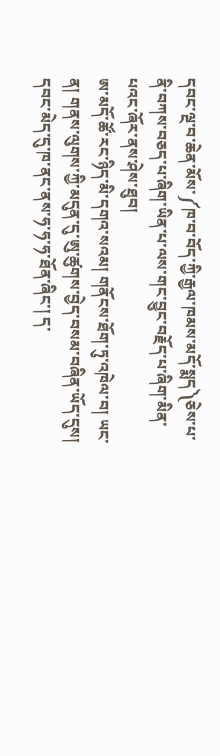དབང་ལྔ་བ་ཆེན་མོས་༼ཁ་བ་བོད་ཀྱི་རྒྱལ་ཁམས་མདོ་སྨད༽ཅེས་པ་ནི་བཀས་བཅད་པ་ཞིག་ཡིན་པ་ལས་གང་བྱུང་བརྗོད་པ་ཞིག་མིན་པའང་ཞོར་ནས་ཤེས་ཐུབ།
ཨ་མདོ་ཚོ་རང་ཉིད་མི་དགའ་སའམ། གནོངས་ཐོག་ཏུ་འཁེལ་བ། ཡང་ན། གནས་ལུགས་ཀྱི་མདུན་དུ་ཨུ་ཚུགས་བྱེད་བསམ་བཞིན་ཡོད་དུས། དབང་མེད་དུ་ཁ་ནང་ནས་ཧ་ཧ་ཧ་ཐོན་ཞིང་། ད་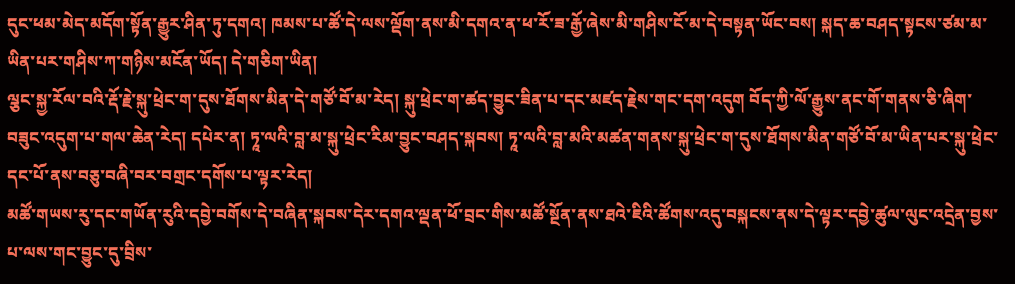དུང་ཕམ་མེད་མདོག་སྟོན་རྒྱུར་ཤིན་ཏུ་དགའ། ཁམས་པ་ཚོ་དེ་ལས་ལྡོག་ནས་མི་དགའ་ན་ཕ་རོ་ཟ་རྒྱོ་ཞེས་མི་གཤིས་ངོ་མ་དེ་བསྟན་ཡོང་བས། སྐད་ཆ་བཤད་སྟངས་ཙམ་མ་ཡིན་པར་གཤིས་ཀ་གཉིས་མངོན་ཡོད། དེ་གཅིག་ཡིན།
ལྕང་སྐྱ་རོལ་བའི་རྡོ་རྗེ་སྐུ་ཕྲེང་ག་དུས་ཐོགས་མིན་དེ་གཙོ་བོ་མ་རེད། སྐུ་ཕྲེང་ག་ཚད་བྱུང་ཟིན་པ་དང་མཛད་རྗེས་གང་དག་འདུག བོད་ཀྱི་ལོ་རྒྱུས་ནང་གོ་གནས་ཅི་ཞིག་བཟུང་འདུག་པ་གལ་ཆེན་རེད། དཔེར་ན། ཏཱ་ལའི་བླ་མ་སྐུ་ཕྲེང་རིམ་བྱུང་བཤད་སྐབས། ཏཱ་ལའི་བླ་མའི་མཚན་གནས་སྐུ་ཕྲེང་ག་དུས་ཐོགས་མིན་གཙོ་བོ་མ་ཡིན་པར་སྐུ་ཕྲེང་དང་པོ་ནས་བཅུ་བཞི་བར་བགྲང་དགོས་པ་ལྟར་རེད།
མཚོ་གཡས་རུ་དང་གཡོན་རུའི་དབྱེ་བགོས་དེ་བཞིན་སྐབས་དེར་དགའ་ལྡན་ཕོ་བྲང་གིས་མཚོ་སྔོན་ནས་ཐའེ་ཇིའི་ཚོགས་འདུ་བསྐངས་ནས་དེ་ལྟར་དབྱེ་ཚུལ་ལུང་འདྲེན་བྱས་པ་ལས་གང་བྱུང་དུ་བྲིས་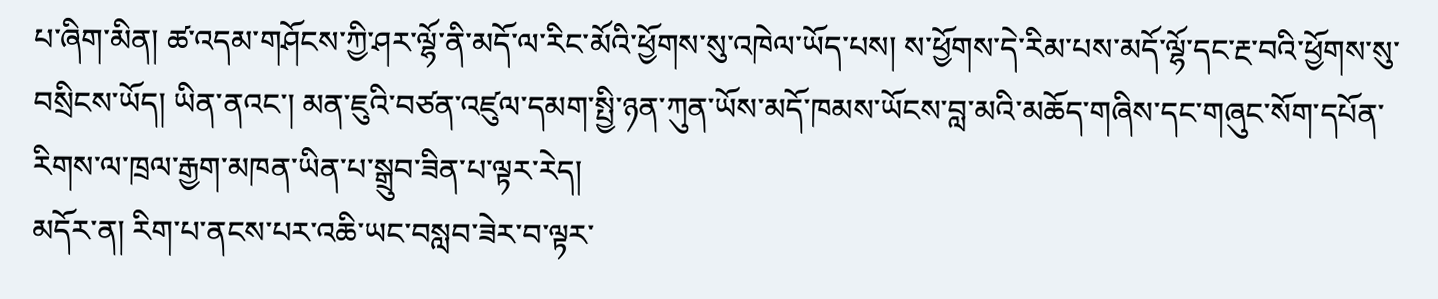པ་ཞིག་མིན། ཚ་འདམ་གཤོངས་ཀྱི་ཤར་ལྷོ་ནི་མདོ་ལ་རིང་མོའི་ཕྱོགས་སུ་འཁེལ་ཡོད་པས། ས་ཕྱོགས་དེ་རིམ་པས་མདོ་ལྷོ་དང་རྔ་བའི་ཕྱོགས་སུ་བསྲིངས་ཡོད། ཡིན་ནའང་། མན་ཇུའི་བཙན་འཛུལ་དམག་སྤྱི་ཉན་ཀུན་ཡོས་མདོ་ཁམས་ཡོངས་བླ་མའི་མཆོད་གཞིས་དང་གཞུང་སོག་དཔོན་རིགས་ལ་ཁྲལ་རྒྱག་མཁན་ཡིན་པ་སྒྲུབ་ཟིན་པ་ལྟར་རེད།
མདོར་ན། རིག་པ་ནངས་པར་འཆི་ཡང་བསླབ་ཟེར་བ་ལྟར་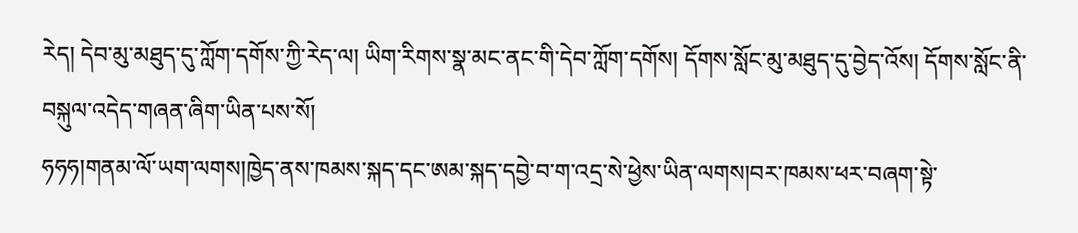རེད། དེབ་མུ་མཐུད་དུ་ཀློག་དགོས་ཀྱི་རེད་ལ། ཡིག་རིགས་སྣ་མང་ནང་གི་དེབ་ཀློག་དགོས། དོགས་སློང་མུ་མཐུད་དུ་བྱེད་འོས། དོགས་སློང་ནི་བསྐུལ་འདེད་གཞན་ཞིག་ཡིན་པས་སོ།
ཧཧཧ།གནམ་ལོ་ཡག་ལགས།ཁྱེད་ནས་ཁམས་སྐད་དང་ཨམ་སྐད་དབྱེ་བ་ག་འདྲ་སེ་ཕྱེས་ཡིན་ལགས།བར་ཁམས་ཕར་བཞག་སྟེ་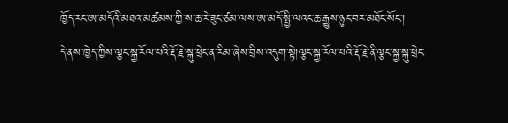ཁྱོད་རང་ཨ་མདོའི་མཐའ་མཚམས་ཀྱི་ས་ཆ་རེ་ཟུང་ཙམ་ལས་ཨ་མདོ་སྤྱི་ལའང་ཆ་རྒྱུས་ཉུང་བར་མཐོང་སོང་།
དེ་ནས་ཁྱེད་ཀྱིས་ལྕང་སྐྱ་རོལ་པའི་རྡོ་རྗེ་སྐུ་ཕྲེང་ན་རིམ་ཞེས་བྲིས་འདུག་སྟེ།ལྕང་སྐྱ་རོལ་པའི་རྡོ་རྗེ་ནི་ལྕང་སྐྱ་སྐུ་ཕྲེང་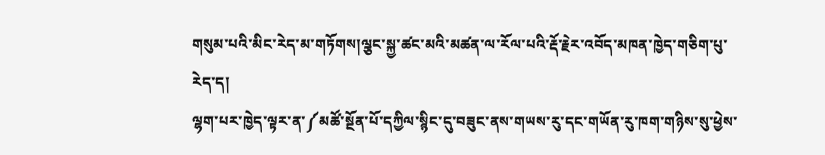གསུམ་པའི་མིང་རེད་མ་གཏོགས།ལྕང་སྐྱ་ཚང་མའི་མཚན་ལ་རོལ་པའི་རྡོ་རྗེར་འབོད་མཁན་ཁྱེད་གཅིག་པུ་རེད་ད།
ལྷག་པར་ཁྱེད་ལྟར་ན་༼མཚོ་སྔོན་པོ་དཀྱིལ་སྙིང་དུ་བཟུང་ནས་གཡས་རུ་དང་གཡོན་རུ་ཁག་གཉིས་སུ་ཕྱེས་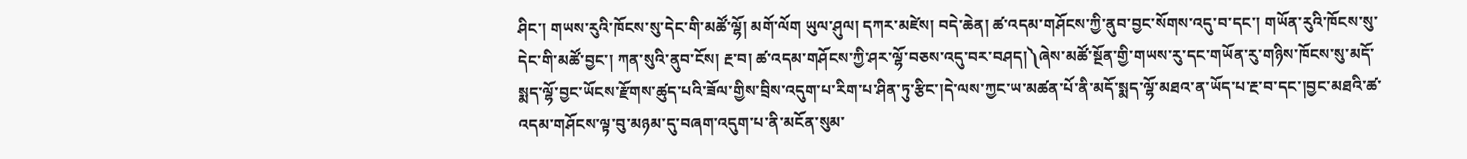ཤིང་། གཡས་རུའི་ཁོངས་སུ་དེང་གི་མཚོ་ལྷོ། མགོ་ལོག ཡུལ་ཤུལ། དཀར་མཛེས། བདེ་ཆེན། ཚ་འདམ་གཤོངས་ཀྱི་ནུབ་བྱང་སོགས་འདུ་བ་དང་། གཡོན་རུའི་ཁོངས་སུ་དེང་གི་མཚོ་བྱང་། ཀན་སུའི་ནུབ་ངོས། རྔ་བ། ཚ་འདམ་གཤོངས་ཀྱི་ཤར་ལྷོ་བཅས་འདུ་བར་བཤད།༽ཞེས་མཚོ་སྔོན་གྱི་གཡས་རུ་དང་གཡོན་རུ་གཉིས་ཁོངས་སུ་མདོ་སྨད་ལྷོ་བྱང་ཡོངས་རྫོགས་ཚུད་པའི་ཟོལ་གྱིས་བྲིས་འདུག་པ་རིག་པ་ཤིན་ཏུ་རྩིང་།དེ་ལས་ཀྱང་ཡ་མཚན་པོ་ནི་མདོ་སྨད་ལྷོ་མཐའ་ན་ཡོད་པ་རྔ་བ་དང་།བྱང་མཐའི་ཚ་འདམ་གཤོངས་ལྟ་བུ་མཉམ་དུ་བཞག་འདུག་པ་ནི་མངོན་སུམ་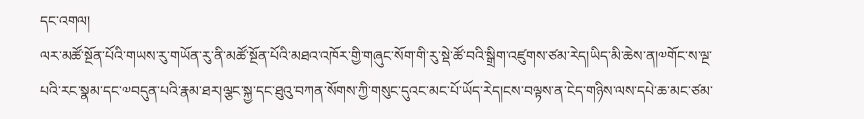དང་འགལ།
ལར་མཚོ་སྔོན་པོའི་གཡས་རུ་གཡོན་རུ་ནི་མཚོ་སྔོན་པོའི་མཐའ་འཁོར་གྱི་གཞུང་སོག་གི་རུ་སྡེ་ཚོ་བའི་སྒྲིག་འཛུགས་ཙམ་རེད།ཡིད་མི་ཆེས་ན།༧གོང་ས་ལྔ་པའི་རང་སྣམ་དང་༧བདུན་པའི་རྣམ་ཐར།ལྕང་སྐྱ་དང་ཐུའུ་བཀན་སོགས་ཀྱི་གསུང་དུའང་མང་པོ་ཡོད་རེད།ངས་བལྟས་ན་ངེད་གཉིས་ལས་དཔེ་ཆ་མང་ཙམ་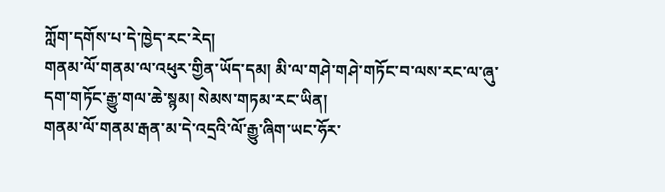ཀློག་དགོས་པ་དེ་ཁྱེད་རང་རེད།
གནམ་ལོ་གནམ་ལ་འཕུར་གྱིན་ཡོད་དམ། མི་ལ་གཤེ་གཤེ་གཏོང་བ་ལས་རང་ལ་ཞུ་དག་གཏོང་རྒྱུ་གལ་ཆེ་སྙམ། སེམས་གཏམ་རང་ཡིན།
གནམ་ལོ་གནམ་རྒན་མ་དེ་འདྲའི་ལོ་རྒྱུ་ཞིག་ཡང་ཧོར་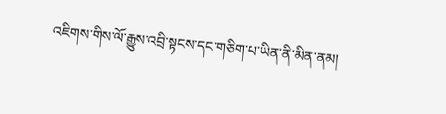འཇིགས་གིས་ལོ་རྒྱུས་འབྲི་སྟངས་དང་གཅིག་པ་ཡིན་ནི་མིན་ནམ།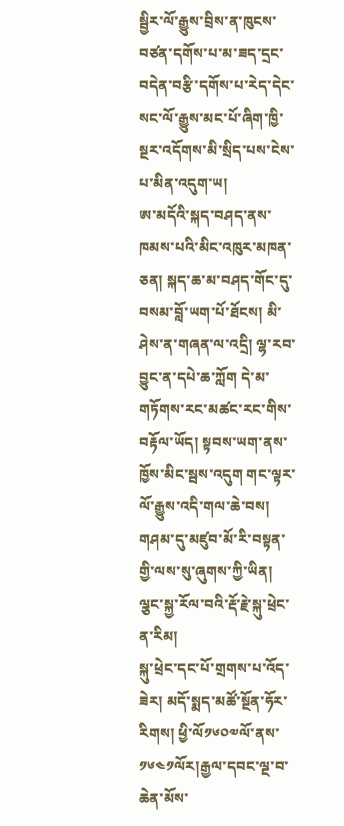སྦྱིར་ལོ་རྒྱུས་བྲིས་ན་ཁུངས་བཙན་དགོས་པ་མ་ཟད་དྲང་བདེན་བརྩི་དགོས་པ་རེད་དེང་སང་ལོ་རྒྱུས་མང་པོ་ཞིག་ཁྱི་སྔར་འདོགས་མི་སྲིད་པས་ངེས་པ་མིན་འདུག་ཡ།
ཨ་མདོའི་སྐད་བཤད་ནས་ཁམས་པའི་མིང་འཁུར་མཁན་ཅན། སྐད་ཆ་མ་བཤད་གོང་དུ་བསམ་བློ་ཡག་པོ་ཐོངས། མི་ཤེས་ན་གཞན་ལ་འདྲི། ལྷ་རབ་བྱུང་ན་དཔེ་ཆ་ཀློག དེ་མ་གཏོགས་རང་མཚང་རང་གིས་བརྟོལ་ཡོད། སྟབས་ཡག་ནས་ཁྱོས་མིང་སྦས་འདུག གང་ལྟར་ལོ་རྒྱུས་འདི་གལ་ཆེ་བས། གཤམ་དུ་མཛུབ་མོ་རི་བསྟན་གྱི་ལས་སུ་ཞུགས་ཀྱི་ཡིན།
ལྕང་སྐྱ་རོལ་བའི་རྡོ་རྗེ་སྐུ་ཕྲེང་ན་རིམ།
སྐུ་ཕྲེང་དང་པོ་གྲགས་པ་འོད་ཟེར། མདོ་སྨད་མཚོ་སྔོན་ཧོར་རིགས། ཕྱི་ལོ༡༦༠༧ལོ་ནས་༡༦༤༡ལོར།རྒྱལ་དབང་ལྔ་བ་ཆེན་མོས་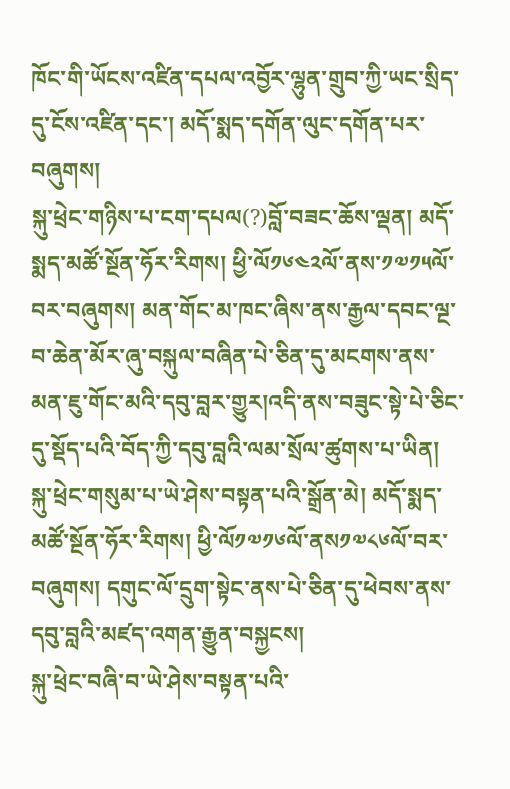ཁོང་གི་ཡོངས་འཛིན་དཔལ་འབྱོར་ལྷུན་གྲུབ་ཀྱི་ཡང་སྲིད་དུ་ངོས་འཛིན་དང་། མདོ་སྨད་དགོན་ལུང་དགོན་པར་བཞུགས།
སྐུ་ཕྲེང་གཉིས་པ་ངག་དཔལ(?)བློ་བཟང་ཆོས་ལྡན། མདོ་སྨད་མཚོ་སྔོན་ཧོར་རིགས། ཕྱི་ལོ༡༦༤༢ལོ་ནས་༡༧༡༥ལོ་བར་བཞུགས། མན་གོང་མ་ཁང་ཞིས་ནས་རྒྱལ་དབང་ལྔ་བ་ཆེན་མོར་ཞུ་བསྐུལ་བཞིན་པེ་ཅིན་དུ་མངགས་ནས་མན་ཇུ་གོང་མའི་དབུ་བླར་གྱུར།འདི་ནས་བཟུང་སྟེ་པེ་ཅིང་དུ་སྡོད་པའི་བོད་ཀྱི་དབུ་བླའི་ལམ་སྲོལ་ཚུགས་པ་ཡིན།
སྐུ་ཕྲེང་གསུམ་པ་ཡེ་ཤེས་བསྟན་པའི་སྒྲོན་མེ། མདོ་སྨད་མཚོ་སྔོན་ཧོར་རིགས། ཕྱི་ལོ༡༧༡༦ལོ་ནས༡༧༨༦ལོ་བར་བཞུགས། དགུང་ལོ་དྲུག་སྟེང་ནས་པེ་ཅིན་དུ་ཕེབས་ནས་དབུ་བླའི་མཛད་འགན་རྒྱུན་བསྐྱངས།
སྐུ་ཕྲེང་བཞི་བ་ཡེ་ཤེས་བསྟན་པའི་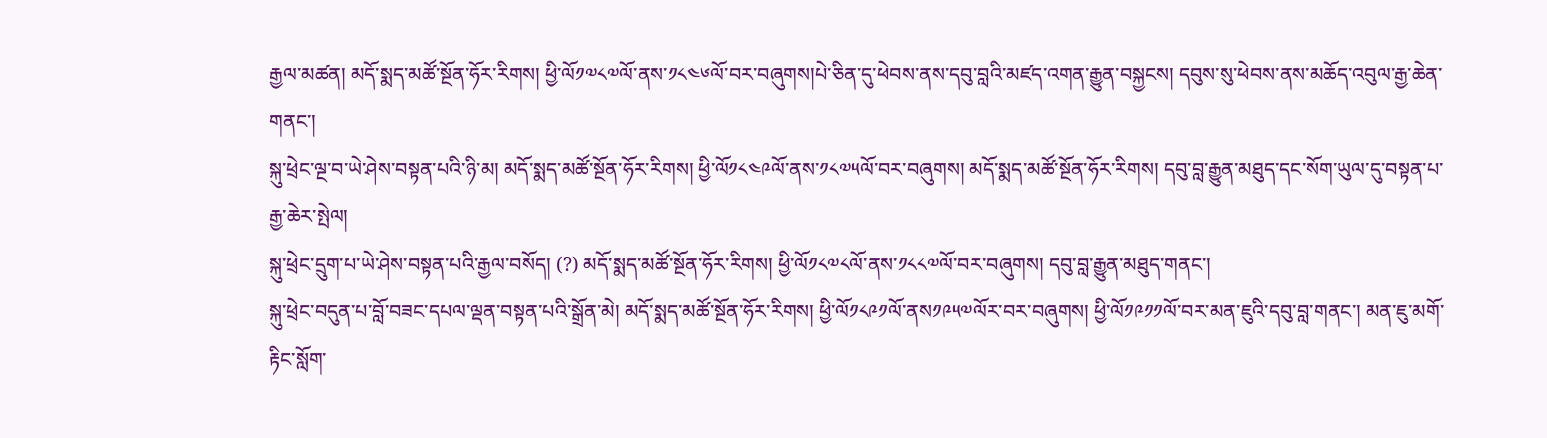རྒྱལ་མཚན། མདོ་སྨད་མཚོ་སྔོན་ཧོར་རིགས། ཕྱི་ལོ༡༧༨༧ལོ་ནས་༡༨༤༦ལོ་བར་བཞུགས།པེ་ཅིན་དུ་ཕེབས་ནས་དབུ་བླའི་མཛད་འགན་རྒྱུན་བསྐྱངས། དབུས་སུ་ཕེབས་ནས་མཆོད་འབུལ་རྒྱ་ཆེན་གནང་།
སྐུ་ཕྲེང་ལྔ་བ་ཡེ་ཤེས་བསྟན་པའི་ཉི་མ། མདོ་སྨད་མཚོ་སྔོན་ཧོར་རིགས། ཕྱི་ལོ༡༨༤༩ལོ་ནས་༡༨༧༥ལོ་བར་བཞུགས། མདོ་སྨད་མཚོ་སྔོན་ཧོར་རིགས། དབུ་བླ་རྒྱུན་མཐུད་དང་སོག་ཡུལ་དུ་བསྟན་པ་རྒྱ་ཆེར་སྤེལ།
སྐུ་ཕྲེང་དྲུག་པ་ཡེ་ཤེས་བསྟན་པའི་རྒྱལ་བསོད། (?) མདོ་སྨད་མཚོ་སྔོན་ཧོར་རིགས། ཕྱི་ལོ༡༨༧༨ལོ་ནས་༡༨༨༧ལོ་བར་བཞུགས། དབུ་བླ་རྒྱུན་མཐུད་གནང་།
སྐུ་ཕྲེང་བདུན་པ་བློ་བཟང་དཔལ་ལྡན་བསྟན་པའི་སྒྲོན་མེ། མདོ་སྨད་མཚོ་སྔོན་ཧོར་རིགས། ཕྱི་ལོ༡༨༩༡ལོ་ནས༡༩༥༧ལོར་བར་བཞུགས། ཕྱི་ལོ༡༩༡༡ལོ་བར་མན་ཇུའི་དབུ་བླ་གནང་། མན་ཇུ་མགོ་རྟིང་སློག་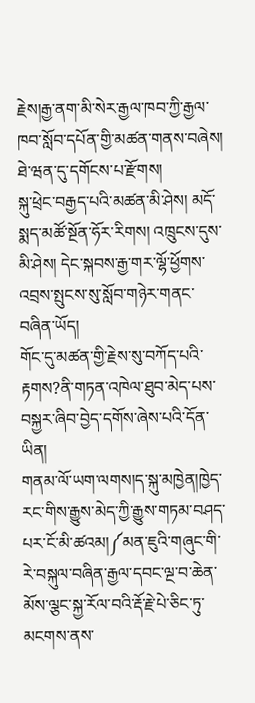རྗེས།རྒྱ་ནག་མི་སེར་རྒྱལ་ཁབ་ཀྱི་རྒྱལ་ཁབ་སློབ་དཔོན་གྱི་མཚན་གནས་བཞེས། ཐེ་ཝན་དུ་དགོངས་པ་རྫོགས།
སྐུ་ཕྲེང་བརྒྱད་པའི་མཚན་མི་ཤེས། མདོ་སྨད་མཚོ་སྔོན་ཧོར་རིགས། འཁྲུངས་དུས་མི་ཤེས། དེང་སྐབས་རྒྱ་གར་ལྷོ་ཕྱོགས་འབྲས་སྤུངས་སུ་སློབ་གཉེར་གནང་བཞིན་ཡོད།
གོང་དུ་མཚན་གྱི་རྗེས་སུ་བཀོད་པའི་རྟགས?ནི་གཏན་འཁེལ་ཐུབ་མེད་པས་བསྐྱར་ཞིབ་བྱེད་དགོས་ཞེས་པའི་དོན་ཡིན།
གནམ་ལོ་ཡག་ལགས།ད་སྐུ་མཁྱེན།ཁྱེད་རང་གིས་རྒྱུས་མེད་ཀྱི་རྒྱུས་གཏམ་བཤད་པར་ངོ་མི་ཚའམ།༼མན་ཇུའི་གཞུང་གི་རེ་བསྐུལ་བཞིན་རྒྱལ་དབང་ལྔ་བ་ཆེན་མོས་ལྕང་སྐྱ་རོལ་བའི་རྡོ་རྗེ་པེ་ཅིང་ཏུ་མངགས་ནས་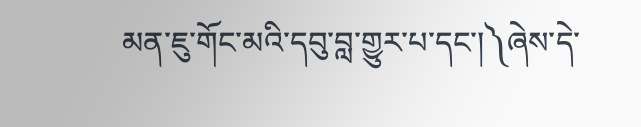མན་ཇུ་གོང་མའི་དབུ་བླ་གྱུར་པ་དང་།༽ཞེས་དེ་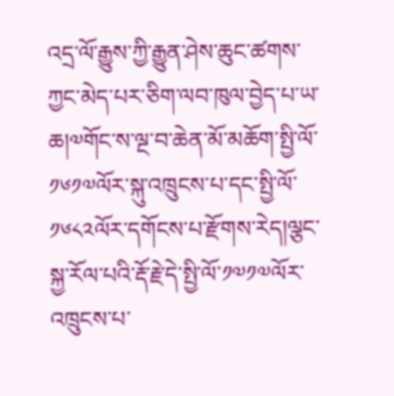འདྲ་ལོ་རྒྱུས་ཀྱི་རྒྱུན་ཤེས་ཆུང་ཚགས་ཀྱང་མེད་པར་ཅིག་ལབ་ཁུལ་བྱེད་པ་ཡ་ཆ།༧གོང་ས་ལྔ་བ་ཆེན་མོ་མཆོག་སྤྱི་ལོ་༡༦༡༧ལོར་སྐུ་འཁྲུངས་པ་དང་སྤྱི་ལོ་༡༦༨༢ལོར་དགོངས་པ་རྫོགས་རེད།ལྕང་སྐྱ་རོལ་པའི་རྡོ་རྗེ་དེ་སྤྱི་ལོ་༡༧༡༧ལོར་འཁྲུངས་པ་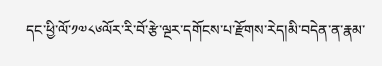དང་ཕྱི་ལོ་༡༧༨༦ལོར་རི་བོ་རྩེ་ལྔར་དགོངས་པ་རྫོགས་རེད།མི་བདེན་ན་རྣམ་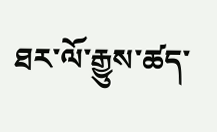ཐར་ལོ་རྒྱུས་ཚད་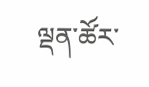ལྡན་ཚོར་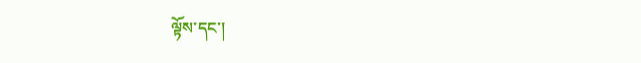ལྟོས་དང་།